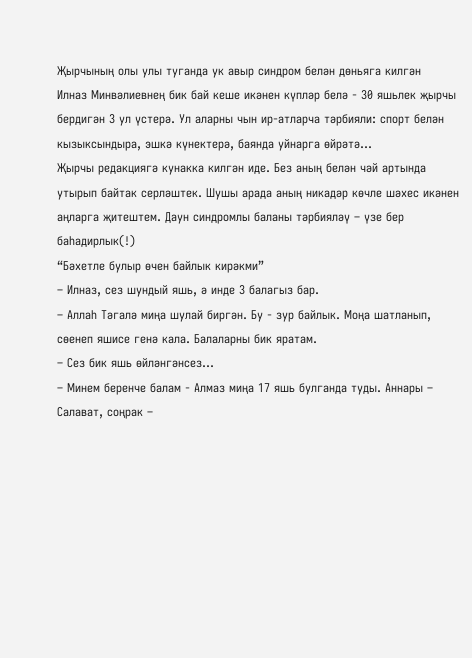Җырчының олы улы туганда ук авыр синдром белән дөньяга килгән
Илназ Минвәлиевнең бик бай кеше икәнен күпләр белә - 30 яшьлек җырчы бердигән 3 ул үстерә. Ул аларны чын ир-атларча тәрбияли: спорт белән кызыксындыра, эшкә күнектерә, баянда уйнарга өйрәтә...
Җырчы редакциягә кунакка килгән иде. Без аның белән чәй артында утырып байтак серләштек. Шушы арада аның никадәр көчле шәхес икәнен аңларга җитештем. Даун синдромлы баланы тәрбияләү – үзе бер баһадирлык(!)
“Бәхетле булыр өчен байлык кирәкми”
– Илназ, сез шундый яшь, ә инде 3 балагыз бар.
– Аллаһ Тәгалә миңа шулай биргән. Бу - зур байлык. Моңа шатланып, сөенеп яшисе генә кала. Балаларны бик яратам.
– Сез бик яшь өйләнгәнсез…
– Минем беренче балам - Алмаз миңа 17 яшь булганда туды. Аннары –
Салават, соңрак –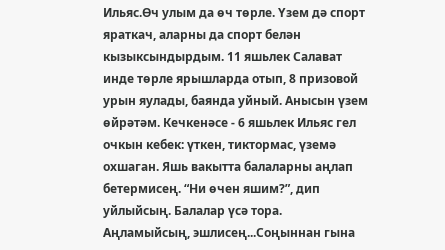Ильяс.Өч улым да өч төрле. Үзем дә спорт яраткач, аларны да спорт белән кызыксындырдым. 11 яшьлек Салават инде төрле ярышларда отып, 8 призовой урын яулады, баянда уйный. Анысын үзем өйрәтәм. Кечкенәсе - 6 яшьлек Ильяс гел очкын кебек: үткен, тиктормас, үземә охшаган. Яшь вакытта балаларны аңлап бетермисең. “Ни өчен яшим?”, дип уйлыйсың. Балалар үсә тора. Аңламыйсың, эшлисең...Соңыннан гына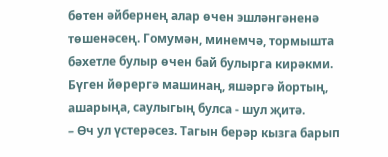бөтен әйбернең алар өчен эшләнгәненә төшенәсең. Гомумән, минемчә, тормышта бәхетле булыр өчен бай булырга кирәкми. Бүген йөрергә машинаң, яшәргә йортың, ашарыңа, саулыгың булса - шул җитә.
– Өч ул үстерәсез. Тагын берәр кызга барып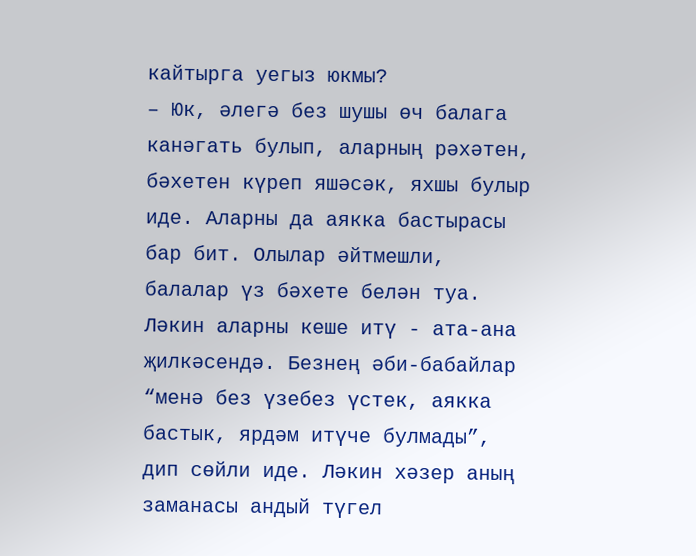кайтырга уегыз юкмы?
– Юк, әлегә без шушы өч балага канәгать булып, аларның рәхәтен, бәхетен күреп яшәсәк, яхшы булыр иде. Аларны да аякка бастырасы бар бит. Олылар әйтмешли, балалар үз бәхете белән туа. Ләкин аларны кеше итү - ата-ана җилкәсендә. Безнең әби-бабайлар “менә без үзебез үстек, аякка бастык, ярдәм итүче булмады”, дип сөйли иде. Ләкин хәзер аның заманасы андый түгел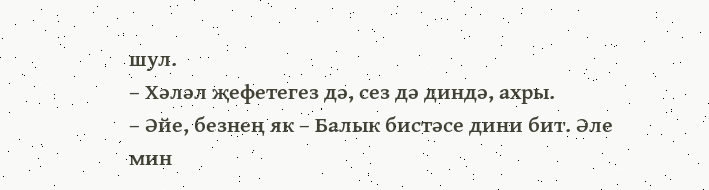шул.
– Хәләл җефетегез дә, сез дә диндә, ахры.
– Әйе, безнең як – Балык бистәсе дини бит. Әле мин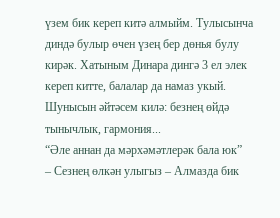үзем бик кереп китә алмыйм. Тулысынча диндә булыр өчен үзең бер дөнья булу кирәк. Хатыным Динара дингә 3 ел элек кереп китте, балалар да намаз укый. Шунысын әйтәсем килә: безнең өйдә тынычлык, гармония...
“Әле аннан да мәрхәмәтлерәк бала юк”
– Сезнең өлкән улыгыз – Алмазда бик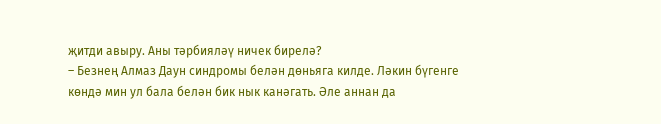җитди авыру. Аны тәрбияләү ничек бирелә?
– Безнең Алмаз Даун синдромы белән дөньяга килде. Ләкин бүгенге көндә мин ул бала белән бик нык канәгать. Әле аннан да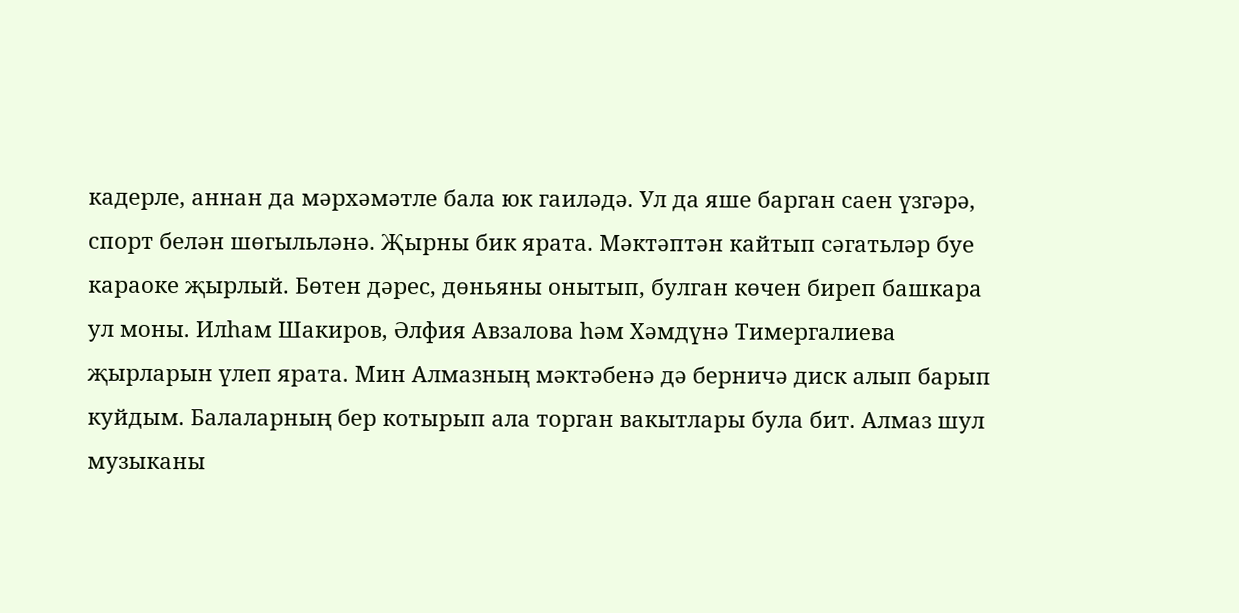кадерле, аннан да мәрхәмәтле бала юк гаиләдә. Ул да яше барган саен үзгәрә, спорт белән шөгыльләнә. Җырны бик ярата. Мәктәптән кайтып сәгатьләр буе караоке җырлый. Бөтен дәрес, дөньяны онытып, булган көчен биреп башкара ул моны. Илһам Шакиров, Әлфия Авзалова һәм Хәмдүнә Тимергалиева җырларын үлеп ярата. Мин Алмазның мәктәбенә дә берничә диск алып барып куйдым. Балаларның бер котырып ала торган вакытлары була бит. Алмаз шул музыканы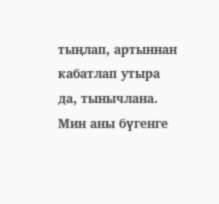тыңлап, артыннан кабатлап утыра да, тынычлана. Мин аны бүгенге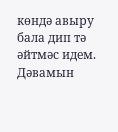көндә авыру бала дип тә әйтмәс идем.
Дәвамын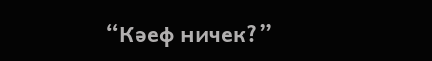“Кәеф ничек?”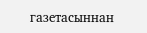газетасыннан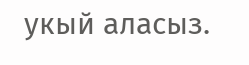укый аласыз.